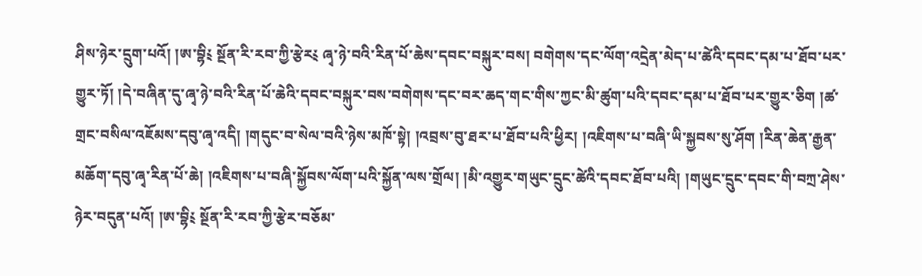ཤིས་ཉེར་དྲུག་པའོ། །ཨ་བྷི༴ སྔོན་རི་རབ་ཀྱི་རྩེར༴ ཞྭ་ཉེ་བའི་རིན་པོ་ཆེས་དབང་བསྐུར་བས། བགེགས་དང་ལོག་འདྲེན་མེད་པ་ཚེའི་དབང་དམ་པ་ཐོབ་པར་གྱུར་ཏོ། །དེ་བཞིན་དུ་ཞྭ་ཉེ་བའི་རིན་པོ་ཆེའི་དབང་བསྐུར་བས་བགེགས་དང་བར་ཆད་གང་གིས་ཀྱང་མི་ཚུག་པའི་དབང་དམ་པ་ཐོབ་པར་གྱུར་ཅིག །ཚ་གྲང་བསིལ་འཇོམས་དབུ་ཞྭ་འདི། །གདུང་བ་སེལ་བའི་ཉེས་མཁོ་སྟེ། །འབྲས་བུ་ཐར་པ་ཐོབ་པའི་ཕྱིར། །འཇིགས་པ་བཞི་ཡི་སྐྱབས་སུ་ཤོག །རིན་ཆེན་རྒྱན་མཆོག་དབུ་ཞྭ་རིན་པོ་ཆེ། །འཇིགས་པ་བཞི་སྐྱོབས་ལོག་པའི་སྐྱོན་ལས་གྲོལ། །མི་འགྱུར་གཡུང་དྲུང་ཚེའི་དབང་ཐོབ་པའི། །གཡུང་དྲུང་དབང་གི་བཀྲ་ཤེས་ཉེར་བདུན་པའོ། །ཨ་བྷི༴ སྔོན་རི་རབ་ཀྱི་རྩེར་བཅོམ་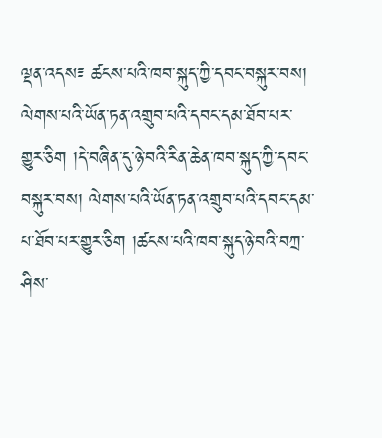ལྡན་འདས༴ ཚངས་པའི་ཁབ་སྐུད་ཀྱི་དབང་བསྐུར་བས། ལེགས་པའི་ཡོན་ཏན་འགྲུབ་པའི་དབང་དམ་ཐོབ་པར་གྱུར་ཅིག །དེ་བཞིན་དུ་ཉེ་བའི་རིན་ཆེན་ཁབ་སྐུད་ཀྱི་དབང་བསྐུར་བས། ལེགས་པའི་ཡོན་ཏན་འགྲུབ་པའི་དབང་དམ་པ་ཐོབ་པར་གྱུར་ཅིག །ཚངས་པའི་ཁབ་སྐུད་ཉེ་བའི་བཀྲ་ཤིས་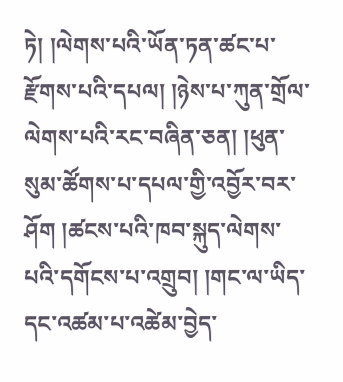ཏེ། །ལེགས་པའི་ཡོན་ཏན་ཚང་པ་རྫོགས་པའི་དཔལ། །ཉེས་པ་ཀུན་གྲོལ་ལེགས་པའི་རང་བཞིན་ཅན། །ཕུན་སུམ་ཚོགས་པ་དཔལ་གྱི་འབྱོར་བར་ཤོག །ཚངས་པའི་ཁབ་སྐུད་ལེགས་པའི་དགོངས་པ་འགྲུབ། །གང་ལ་ཡིད་དང་འཚམ་པ་འཚེམ་བྱེད་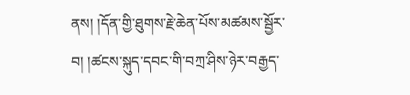ནས། །དོན་གྱི་ཐུགས་རྗེ་ཆེན་པོས་མཚམས་སྦྱོར་བ། །ཚངས་སྐུད་དབང་གི་བཀྲ་ཤིས་ཉེར་བརྒྱད་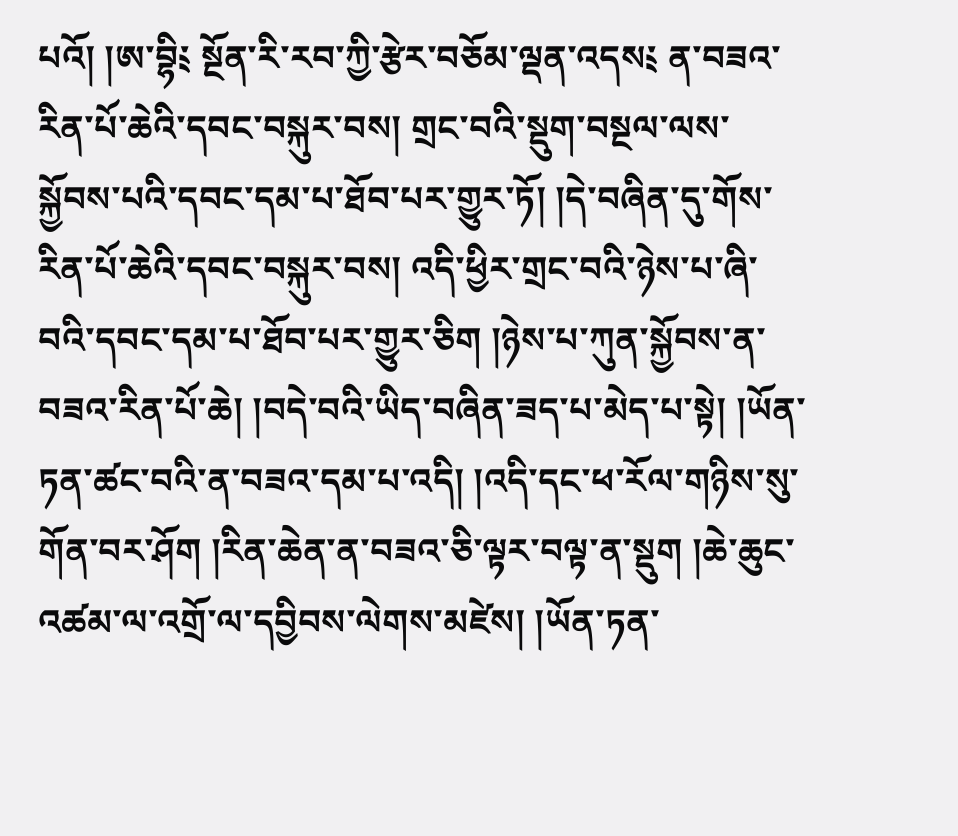པའོ། །ཨ་བྷི༴ སྔོན་རི་རབ་ཀྱི་རྩེར་བཅོམ་ལྡན་འདས༴ ན་བཟའ་རིན་པོ་ཆེའི་དབང་བསྐུར་བས། གྲང་བའི་སྡུག་བསྔལ་ལས་སྐྱོབས་པའི་དབང་དམ་པ་ཐོབ་པར་གྱུར་ཏོ། །དེ་བཞིན་དུ་གོས་རིན་པོ་ཆེའི་དབང་བསྐུར་བས། འདི་ཕྱིར་གྲང་བའི་ཉེས་པ་ཞི་བའི་དབང་དམ་པ་ཐོབ་པར་གྱུར་ཅིག །ཉེས་པ་ཀུན་སྐྱོབས་ན་བཟའ་རིན་པོ་ཆེ། །བདེ་བའི་ཡིད་བཞིན་ཟད་པ་མེད་པ་སྟེ། །ཡོན་ཏན་ཚང་བའི་ན་བཟའ་དམ་པ་འདི། །འདི་དང་ཕ་རོལ་གཉིས་སུ་གོན་བར་ཤོག །རིན་ཆེན་ན་བཟའ་ཅི་ལྟར་བལྟ་ན་སྡུག །ཆེ་ཆུང་འཚམ་ལ་འགྲོ་ལ་དབྱིབས་ལེགས་མཛེས། །ཡོན་ཏན་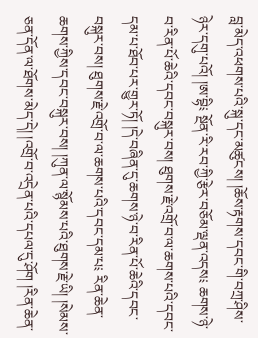བླ་མེད་འཕགས་པའི་སྐུ་དང་མཚུངས། །ཆོས་རྟགས་དབང་གི་བཀྲ་ཤིས་ཉེར་དགུ་པའོ། །ཨ་བྷི༴ སྔོན་རི་རབ་ཀྱི་རྩེར་བཅོམ་ལྡན་འདས༴ ཆགས་ཉེ་བ་རིན་པོ་ཆེའི་དབང་བསྐུར་བས། ཐུགས་རྗེ་འགྲོ་བ་ལ་ཆགས་པའི་དབང་དམ་པ་ཐོབ་པར་གྱུར་ཏོ། །དེ་བཞིན་དུ་ཆགས་ཉེ་བ་རིན་པོ་ཆེའི་དབང་བསྐུར་བས། ཐུགས་རྗེ་འགྲོ་བ་ལ་ཆགས་པའི་དབང་དམ་པ༴ རིན་ཆེན་ཆགས་ཀྱིས་དབང་བསྐུར་བས། །ཀུན་ལ་སྙོམས་པའི་ཐུགས་རྗེ་ཡི། །སེམས་ཅན་དོན་ལ་ཐོགས་མེད་དེ། །འགྲོ་བ་འདྲེན་པའི་དཔལ་དུ་ཤོག །རིན་ཆེན་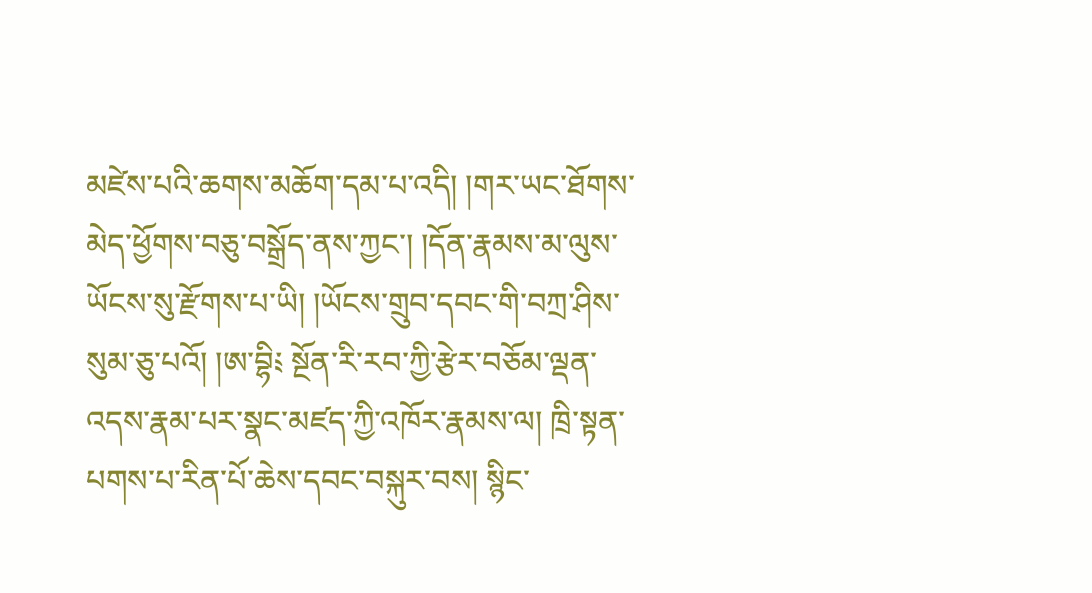མཛེས་པའི་ཆགས་མཆོག་དམ་པ་འདི། །གར་ཡང་ཐོགས་མེད་ཕྱོགས་བཅུ་བསྒྲོད་ནས་ཀྱང་། །དོན་རྣམས་མ་ལུས་ཡོངས་སུ་རྫོགས་པ་ཡི། །ཡོངས་གྲུབ་དབང་གི་བཀྲ་ཤིས་སུམ་ཅུ་པའོ། །ཨ་བྷི༴ སྔོན་རི་རབ་ཀྱི་རྩེར་བཅོམ་ལྡན་འདས་རྣམ་པར་སྣང་མཛད་ཀྱི་འཁོར་རྣམས་ལ། ཁྲི་སྟན་པགས་པ་རིན་པོ་ཆེས་དབང་བསྐུར་བས། སྙིང་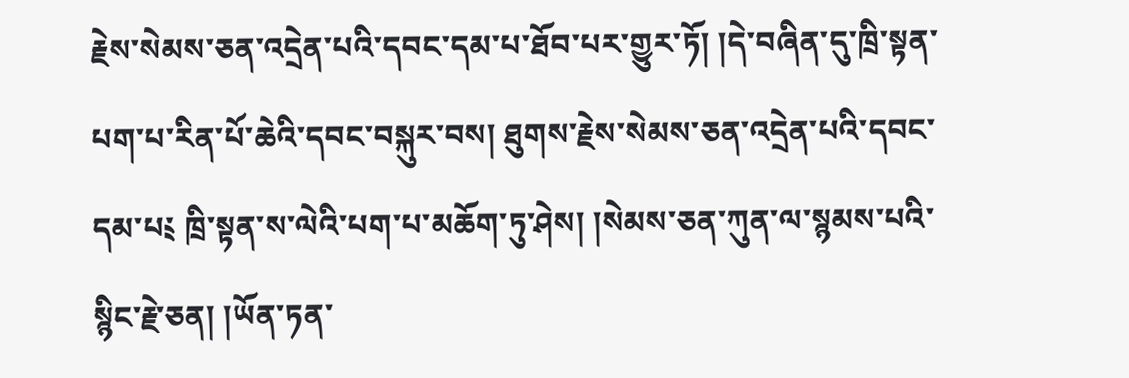རྗེས་སེམས་ཅན་འདྲེན་པའི་དབང་དམ་པ་ཐོབ་པར་གྱུར་ཏོ། །དེ་བཞིན་དུ་ཁྲི་སྟན་པག་པ་རིན་པོ་ཆེའི་དབང་བསྐུར་བས། ཐུགས་རྗེས་སེམས་ཅན་འདྲེན་པའི་དབང་དམ་པ༴ ཁྲི་སྟན་ས་ལེའི་པག་པ་མཆོག་ཏུ་ཤེས། །སེམས་ཅན་ཀུན་ལ་སྙམས་པའི་སྙིང་རྗེ་ཅན། །ཡོན་ཏན་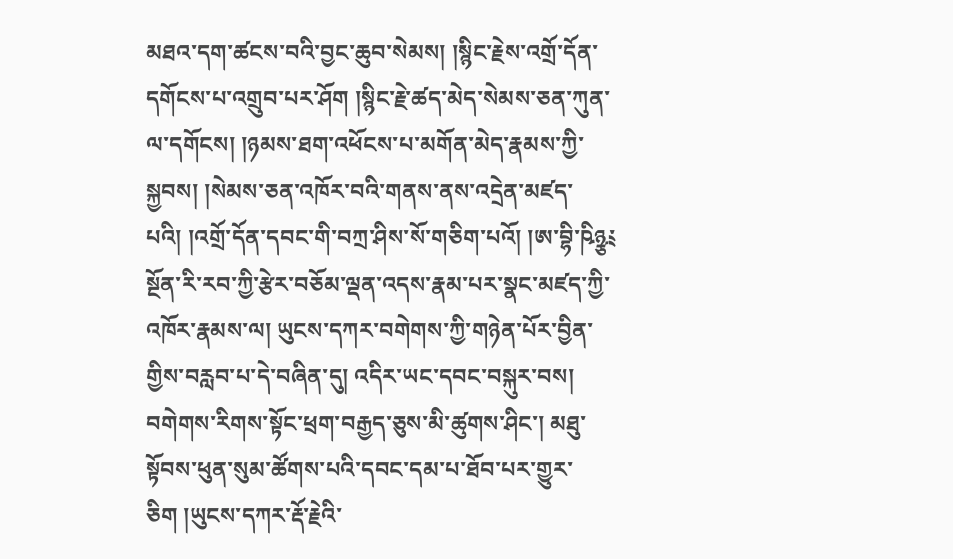མཐའ་དག་ཚངས་བའི་བྱང་ཆུབ་སེམས། །སྙིང་རྗེས་འགྲོ་དོན་དགོངས་པ་འགྲུབ་པར་ཤོག །སྙིང་རྗེ་ཚད་མེད་སེམས་ཅན་ཀུན་ལ་དགོངས། །ཉམས་ཐག་འཕོངས་པ་མགོན་མེད་རྣམས་ཀྱི་སྐྱབས། །སེམས་ཅན་འཁོར་བའི་གནས་ནས་འདྲེན་མཛད་པའི། །འགྲོ་དོན་དབང་གི་བཀྲ་ཤིས་སོ་གཅིག་པའོ། །ཨ་བྷི་ཥིཉྩ༴ སྔོན་རི་རབ་ཀྱི་རྩེར་བཅོམ་ལྡན་འདས་རྣམ་པར་སྣང་མཛད་ཀྱི་འཁོར་རྣམས་ལ། ཡུངས་དཀར་བགེགས་ཀྱི་གཉེན་པོར་བྱིན་གྱིས་བརླབ་པ་དེ་བཞིན་དུ། འདིར་ཡང་དབང་བསྐུར་བས། བགེགས་རིགས་སྟོང་ཕྲག་བརྒྱད་ཅུས་མི་ཚུགས་ཤིང་། མཐུ་སྟོབས་ཕུན་སུམ་ཚོགས་པའི་དབང་དམ་པ་ཐོབ་པར་གྱུར་ཅིག །ཡུངས་དཀར་རྡོ་རྗེའི་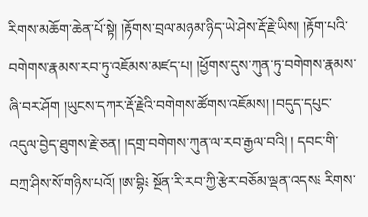རིགས་མཆོག་ཆེན་པོ་སྟེ། །རྟོགས་བྲལ་མཉམ་ཉིད་ཡེ་ཤེས་རྡོ་རྗེ་ཡིས། །རྟོག་པའི་བགེགས་རྣམས་རབ་ཏུ་འཇོམས་མཛད་པ། །ཕྱོགས་དུས་ཀུན་ཏུ་བགེགས་རྣམས་ཞི་བར་ཤོག །ཡུངས་དཀར་རྡོ་རྗེའི་བགེགས་ཚོགས་འཇོམས། །བདུད་དཔུང་འདུལ་བྱེད་ཐུགས་རྗེ་ཅན། །དགྲ་བགེགས་ཀུན་ལ་རབ་རྒྱལ་བའི། ། དབང་གི་བཀྲ་ཤིས་སོ་གཉིས་པའོ། །ཨ་བྷི༴ སྔོན་རི་རབ་ཀྱི་རྩེར་བཅོམ་ལྡན་འདས༴ རིགས་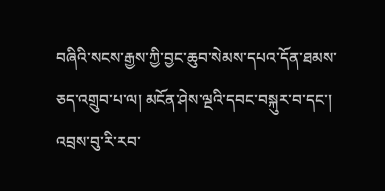བཞིའི་སངས་རྒྱས་ཀྱི་བྱང་ཆུབ་སེམས་དཔའ་དོན་ཐམས་ཅད་འགྲུབ་པ་ལ། མངོན་ཤེས་ལྔའི་དབང་བསྐུར་བ་དང་། འབྲས་བུ་རི་རབ་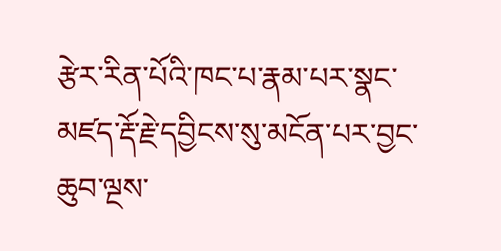རྩེར་རིན་པོའི་ཁང་པ་རྣམ་པར་སྣང་མཛད་རྡོ་རྗེ་དབྱིངས་སུ་མངོན་པར་བྱང་ཆུབ་ལྔས་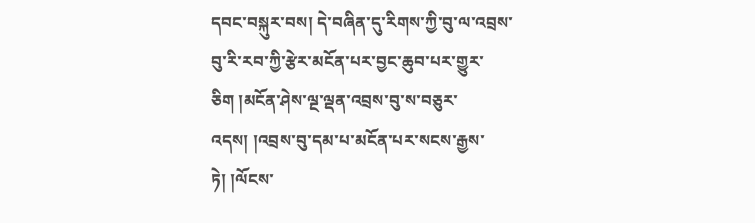དབང་བསྐུར་བས། དེ་བཞིན་དུ་རིགས་ཀྱི་བུ་ལ་འབྲས་བུ་རི་རབ་ཀྱི་རྩེར་མངོན་པར་བྱང་ཆུབ་པར་གྱུར་ཅིག །མངོན་ཤེས་ལྔ་ལྡན་འབྲས་བུ་ས་བཅུར་འདས། །འབྲས་བུ་དམ་པ་མངོན་པར་སངས་རྒྱས་ཏེ། །ལོངས་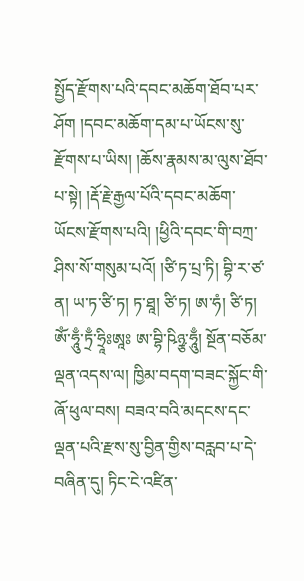སྤྱོད་རྫོགས་པའི་དབང་མཆོག་ཐོབ་པར་ཤོག །དབང་མཆོག་དམ་པ་ཡོངས་སུ་རྫོགས་པ་ཡིས། །ཆོས་རྣམས་མ་ལུས་ཐོབ་པ་སྟེ། །རྡོ་རྗེ་རྒྱལ་པོའི་དབང་མཆོག་ཡོངས་རྫོགས་པའི། །ཕྱིའི་དབང་གི་བཀྲ་ཤིས་སོ་གསུམ་པའོ། །ཙི་ཏ་པྲ་ཏི། བྷི་ར་ཙ་ན། ཡ་ཏ་ཙི་ཏ། ཏ་ཐཱ། ཙི་ཏ། ཨ་ཧཾ། ཙི་ཏ། ༀ་ཧཱུྃ་ཏྲྃ་ཧྲཱིཿཨཱཿ ཨ་བྷི་ཥིཉྩ་ཧཱུྃ། སྔོན་བཅོམ་ལྡན་འདས་ལ། ཁྱིམ་བདག་བཟང་སྐྱོང་གི་ཞོ་ཕུལ་བས། བཟའ་བའི་མདངས་དང་ལྡན་པའི་རྫས་སུ་བྱིན་གྱིས་བརླབ་པ་དེ་བཞིན་དུ། ཏིང་ངེ་འཛིན་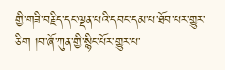གྱི་གཟི་བརྗིད་དང་ལྡན་པའི་དབང་དམ་པ་ཐོབ་པར་གྱུར་ཅིག །བ་ཞོ་ཀུན་གྱི་སྙིང་པོར་གྱུར་པ་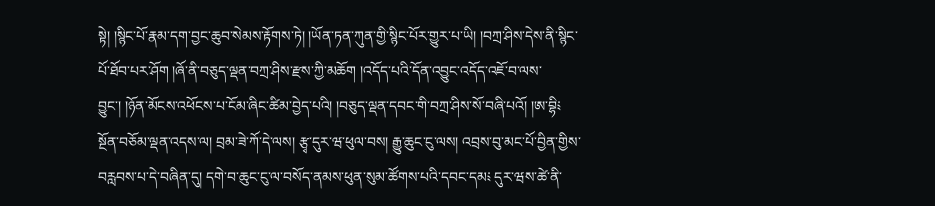སྟེ། །སྙིང་པོ་རྣམ་དག་བྱང་ཆུབ་སེམས་རྟོགས་ཏེ། །ཡོན་ཏན་ཀུན་གྱི་སྙིང་པོར་གྱུར་པ་ཡི། །བཀྲ་ཤིས་དེས་ནི་སྙིང་པོ་ཐོབ་པར་ཤོག །ཞོ་ནི་བཅུད་ལྡན་བཀྲ་ཤིས་རྫས་ཀྱི་མཆོག །འདོད་པའི་དོན་འབྱུང་འདོད་འཇོ་བ་ལས་བྱུང་། །ཉོན་མོངས་འཕོངས་པ་ངོམ་ཞིང་ཚིམ་བྱེད་པའི། །བཅུད་ལྡན་དབང་གི་བཀྲ་ཤིས་སོ་བཞི་པའོ། །ཨ་བྷི༴ སྔོན་བཅོམ་ལྡན་འདས་ལ། བྲམ་ཟེ་ཀོ་དེ་ལས། རྩྭ་དུར་ཝ་ཕུལ་བས། རྒྱུ་ཆུང་ངུ་ལས། འབྲས་བུ་མང་པོ་བྱིན་གྱིས་བརླབས་པ་དེ་བཞིན་དུ། དགེ་བ་ཆུང་ངུ་ལ་བསོད་ནམས་ཕུན་སུམ་ཚོགས་པའི་དབང་དམ༴ དུར་ཝས་ཚེ་ནི་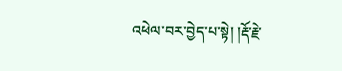འཕེལ་བར་བྱེད་པ་སྟེ། །རྡོ་རྗེ་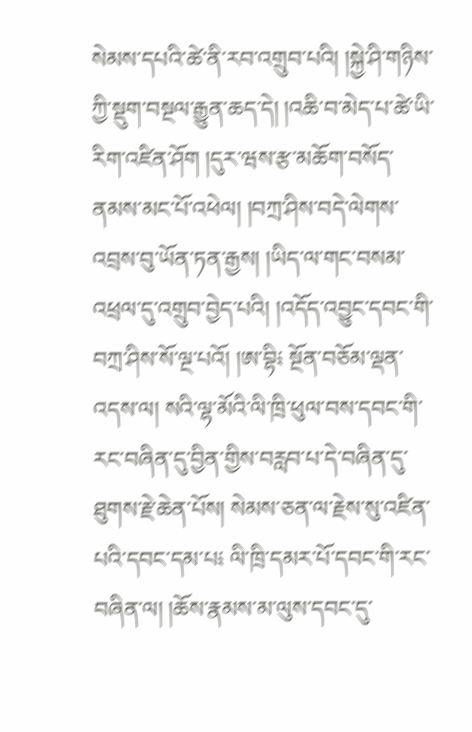སེམས་དཔའི་ཚེ་ནི་རབ་འགྲུབ་པའི། །སྐྱེ་ཤི་གཉིས་ཀྱི་སྡུག་བསྔལ་རྒྱུན་ཆད་དེ། །འཆི་བ་མེད་པ་ཚེ་ཡི་རིག་འཛིན་ཤོག །དུར་ཝས་རྩ་མཆོག་བསོད་ནམས་མང་པོ་འཕེལ། །བཀྲ་ཤིས་བདེ་ལེགས་འབྲས་བུ་ཡོན་ཏན་རྒྱས། །ཡིད་ལ་གང་བསམ་འཕྲལ་དུ་འགྲུབ་བྱེད་པའི། །འདོད་འབྱུང་དབང་གི་བཀྲ་ཤིས་སོ་ལྔ་པའོ། །ཨ་བྷི༴ སྔོན་བཅོམ་ལྡན་འདས་ལ། སའི་ལྷ་མོའི་ལི་ཁྲི་ཕུལ་བས་དབང་གི་རང་བཞིན་དུ་བྱིན་གྱིས་བརླབ་པ་དེ་བཞིན་དུ་ཐུགས་རྗེ་ཆེན་པོས། སེམས་ཅན་ལ་རྗེས་སུ་འཛིན་པའི་དབང་དམ་པ༴ ལི་ཁྲི་དམར་པོ་དབང་གི་རང་བཞིན་ལ། །ཆོས་རྣམས་མ་ལུས་དབང་དུ་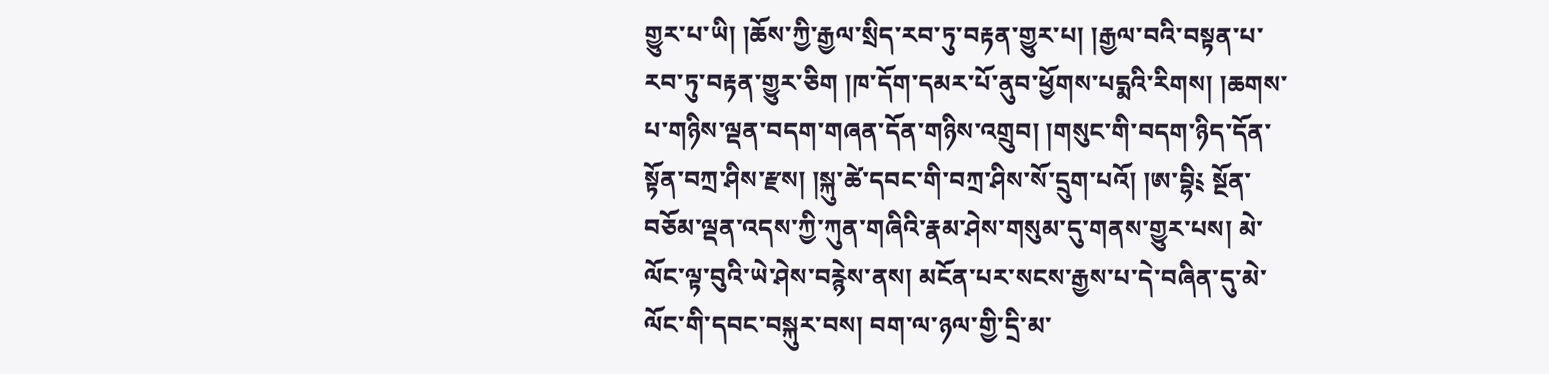གྱུར་པ་ཡི། །ཆོས་ཀྱི་རྒྱལ་སྲིད་རབ་ཏུ་བརྟན་གྱུར་པ། །རྒྱལ་བའི་བསྟན་པ་རབ་ཏུ་བརྟན་གྱུར་ཅིག །ཁ་དོག་དམར་པོ་ནུབ་ཕྱོགས་པདྨའི་རིགས། །ཆགས་པ་གཉིས་ལྡན་བདག་གཞན་དོན་གཉིས་འགྲུབ། །གསུང་གི་བདག་ཉིད་དོན་སྟོན་བཀྲ་ཤིས་རྫས། །སྐུ་ཚེ་དབང་གི་བཀྲ་ཤིས་སོ་དྲུག་པའོ། །ཨ་བྷི༴ སྔོན་བཅོམ་ལྡན་འདས་ཀྱི་ཀུན་གཞིའི་རྣམ་ཤེས་གསུམ་དུ་གནས་གྱུར་པས། མེ་ལོང་ལྟ་བུའི་ཡེ་ཤེས་བརྙེས་ནས། མངོན་པར་སངས་རྒྱས་པ་དེ་བཞིན་དུ་མེ་ལོང་གི་དབང་བསྐུར་བས། བག་ལ་ཉལ་གྱི་དྲི་མ་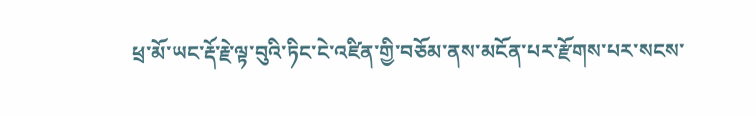ཕྲ་མོ་ཡང་རྡོ་རྗེ་ལྟ་བུའི་ཏིང་ངེ་འཛིན་གྱི་བཅོམ་ནས་མངོན་པར་རྫོགས་པར་སངས་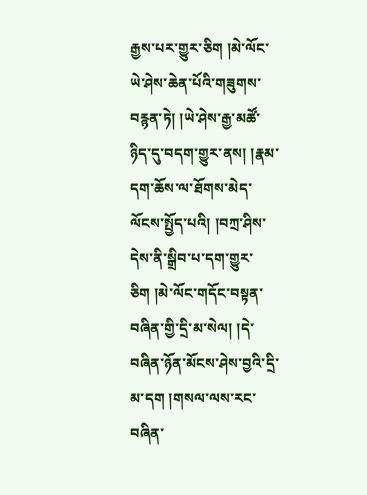རྒྱས་པར་གྱུར་ཅིག །མེ་ལོང་ཡེ་ཤེས་ཆེན་པོའི་གཟུགས་བརྙན་ཏེ། །ཡེ་ཤེས་རྒྱ་མཚོ་ཉིད་དུ་བདག་གྱུར་ནས། །རྣམ་དག་ཆོས་ལ་ཐོགས་མེད་ལོངས་སྤྱོད་པའི། །བཀྲ་ཤིས་དེས་ནི་སྒྲིབ་པ་དག་གྱུར་ཅིག །མེ་ལོང་གདོང་བསྟན་བཞིན་གྱི་དྲི་མ་སེལ། །དེ་བཞིན་ཉོན་མོངས་ཤེས་བྱའི་དྲི་མ་དག །གསལ་ལས་རང་བཞིན་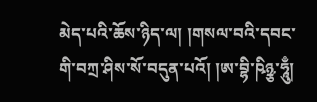མེད་པའི་ཆོས་ཉིད་ལ། །གསལ་བའི་དབང་གི་བཀྲ་ཤིས་སོ་བདུན་པའོ། །ཨ་བྷི་ཥིཉྩ་ཧཱུྃ།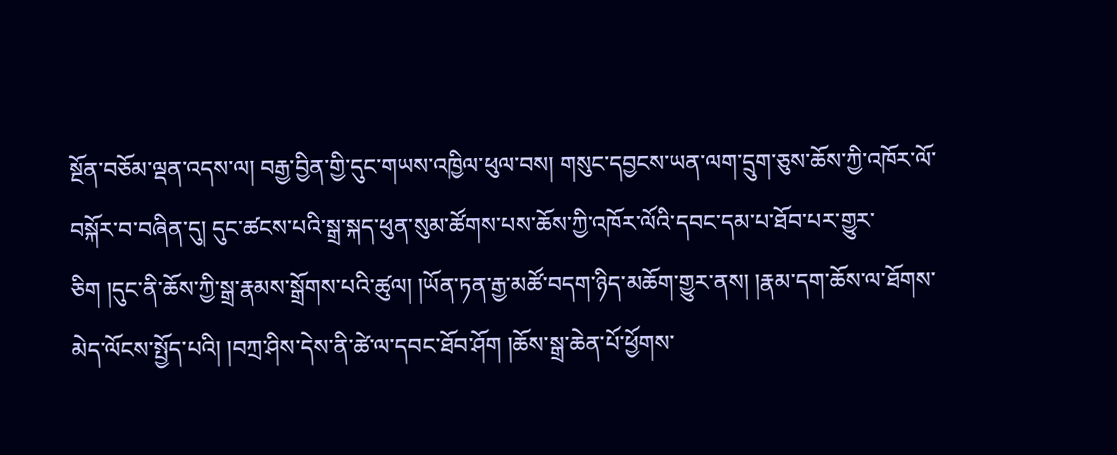སྔོན་བཅོམ་ལྡན་འདས་ལ། བརྒྱ་བྱིན་གྱི་དུང་གཡས་འཁྱིལ་ཕུལ་བས། གསུང་དབྱངས་ཡན་ལག་དྲུག་ཅུས་ཆོས་ཀྱི་འཁོར་ལོ་བསྐོར་བ་བཞིན་དུ། དུང་ཚངས་པའི་སྒྲ་སྐད་ཕུན་སུམ་ཚོགས་པས་ཆོས་ཀྱི་འཁོར་ལོའི་དབང་དམ་པ་ཐོབ་པར་གྱུར་ཅིག །དུང་ནི་ཆོས་ཀྱི་སྒྲ་རྣམས་སྒྲོགས་པའི་ཚུལ། །ཡོན་ཏན་རྒྱ་མཚོ་བདག་ཉིད་མཆོག་གྱུར་ནས། །རྣམ་དག་ཆོས་ལ་ཐོགས་མེད་ལོངས་སྤྱོད་པའི། །བཀྲ་ཤིས་དེས་ནི་ཚེ་ལ་དབང་ཐོབ་ཤོག །ཆོས་སྒྲ་ཆེན་པོ་ཕྱོགས་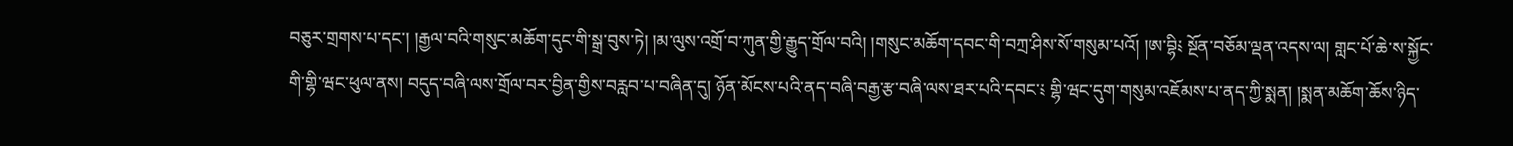བཅུར་གྲགས་པ་དང་། །རྒྱལ་བའི་གསུང་མཆོག་དུང་གི་སྒྲ་བུས་ཏེ། །མ་ལུས་འགྲོ་བ་ཀུན་གྱི་རྒྱུད་གྲོལ་བའི། །གསུང་མཆོག་དབང་གི་བཀྲ་ཤིས་སོ་གསུམ་པའོ། །ཨ་བྷི༴ སྔོན་བཅོམ་ལྡན་འདས་ལ། གླང་པོ་ཆེ་ས་སྐྱོང་གི་གྷི་ཝང་ཕུལ་ནས། བདུད་བཞི་ལས་གྲོལ་བར་བྱིན་གྱིས་བརླབ་པ་བཞིན་དུ། ཉོན་མོངས་པའི་ནད་བཞི་བརྒྱ་རྩ་བཞི་ལས་ཐར་པའི་དབང་༴ གྷི་ཝང་དུག་གསུམ་འཇོམས་པ་ནད་ཀྱི་སྨན། །སྨན་མཆོག་ཆོས་ཉིད་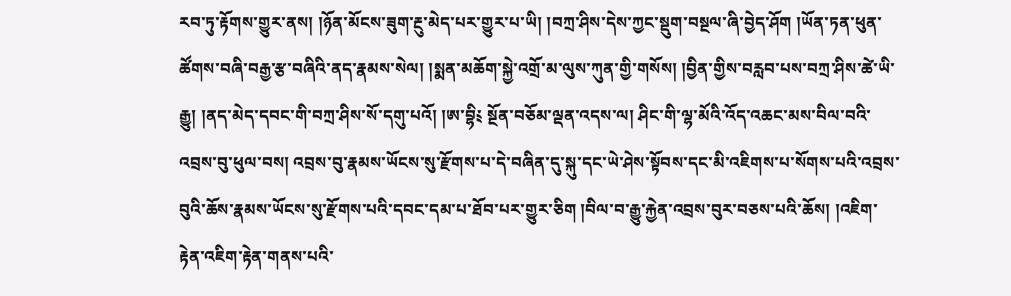རབ་ཏུ་རྟོགས་གྱུར་ནས། །ཉོན་མོངས་ཟུག་རྔུ་མེད་པར་གྱུར་པ་ཡི། །བཀྲ་ཤིས་དེས་ཀྱང་སྡུག་བསྔལ་ཞི་བྱེད་ཤོག །ཡོན་ཏན་ཕུན་ཚོགས་བཞི་བརྒྱ་རྩ་བཞིའི་ནད་རྣམས་སེལ། །སྨན་མཆོག་སྐྱེ་འགྲོ་མ་ལུས་ཀུན་གྱི་གསོས། །བྱིན་གྱིས་བརླབ་པས་བཀྲ་ཤིས་ཚེ་ཡི་རྒྱུ། །ནད་མེད་དབང་གི་བཀྲ་ཤིས་སོ་དགུ་པའོ། །ཨ་བྷི༴ སྔོན་བཅོམ་ལྡན་འདས་ལ། ཤིང་གི་ལྷ་མོའི་འོད་འཆང་མས་བིལ་བའི་འབྲས་བུ་ཕུལ་བས། འབྲས་བུ་རྣམས་ཡོངས་སུ་རྫོགས་པ་དེ་བཞིན་དུ་སྐུ་དང་ཡེ་ཤེས་སྟོབས་དང་མི་འཇིགས་པ་སོགས་པའི་འབྲས་བུའི་ཆོས་རྣམས་ཡོངས་སུ་རྫོགས་པའི་དབང་དམ་པ་ཐོབ་པར་གྱུར་ཅིག །བིལ་བ་རྒྱུ་རྐྱེན་འབྲས་བུར་བཅས་པའི་ཆོས། །འཇིག་རྟེན་འཇིག་རྟེན་གནས་པའི་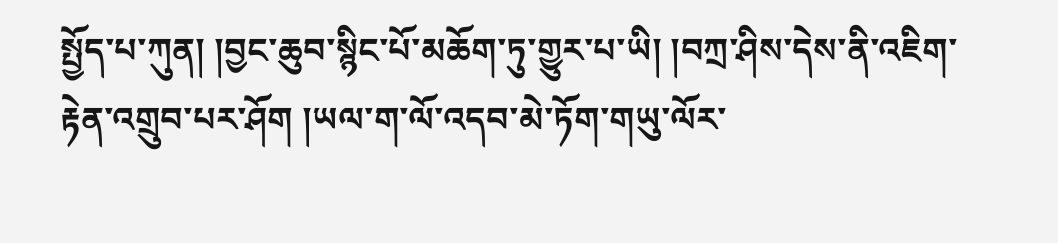སྤྱོད་པ་ཀུན། །བྱང་ཆུབ་སྙིང་པོ་མཆོག་ཏུ་གྱུར་པ་ཡི། །བཀྲ་ཤིས་དེས་ནི་འཇིག་རྟེན་འགྲུབ་པར་ཤོག །ཡལ་ག་ལོ་འདབ་མེ་ཏོག་གཡུ་ལོར་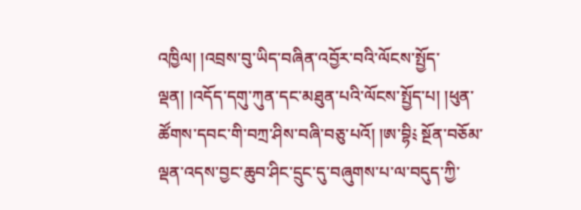འཁྱིལ། །འབྲས་བུ་ཡིད་བཞིན་འབྱོར་བའི་ལོངས་སྤྱོད་ལྡན། །འདོད་དགུ་ཀུན་དང་མཐུན་པའི་ལོངས་སྤྱོད་པ། །ཕུན་ཚོགས་དབང་གི་བཀྲ་ཤིས་བཞི་བཅུ་པའོ། །ཨ་བྷི༴ སྔོན་བཅོམ་ལྡན་འདས་བྱང་ཆུབ་ཤིང་དྲུང་དུ་བཞུགས་པ་ལ་བདུད་ཀྱི་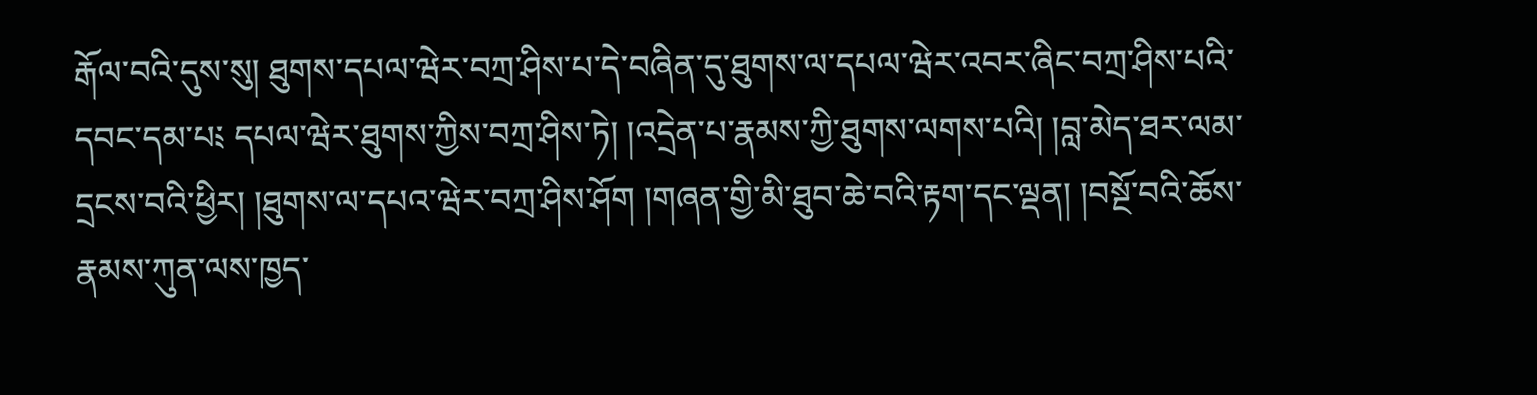རྒོལ་བའི་དུས་སུ། ཐུགས་དཔལ་ཝེར་བཀྲ་ཤིས་པ་དེ་བཞིན་དུ་ཐུགས་ལ་དཔལ་ཝེར་འབར་ཞིང་བཀྲ་ཤིས་པའི་དབང་དམ་པ༴ དཔལ་ཝེར་ཐུགས་ཀྱིས་བཀྲ་ཤིས་ཏེ། །འདྲེན་པ་རྣམས་ཀྱི་ཐུགས་ལགས་པའི། །བླ་མེད་ཐར་ལམ་དྲངས་བའི་ཕྱིར། །ཐུགས་ལ་དཔའ་ཝེར་བཀྲ་ཤིས་ཤོག །གཞན་གྱི་མི་ཐུབ་ཆེ་བའི་རྟག་དང་ལྡན། །བསྔོ་བའི་ཆོས་རྣམས་ཀུན་ལས་ཁྱད་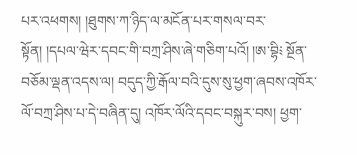པར་འཕགས། །ཐུགས་ཀ་ཉིད་ལ་མངོན་པར་གསལ་བར་སྟོན། །དཔལ་ཝེར་དབང་གི་བཀྲ་ཤིས་ཞེ་གཅིག་པའོ། །ཨ་བྷི༴ སྔོན་བཅོམ་ལྡན་འདས་ལ། བདུད་ཀྱི་རྒོལ་བའི་དུས་སུ་ཕྱག་ཞབས་འཁོར་ལོ་བཀྲ་ཤིས་པ་དེ་བཞིན་དུ། འཁོར་ལོའི་དབང་བསྐུར་བས། ཕྱག་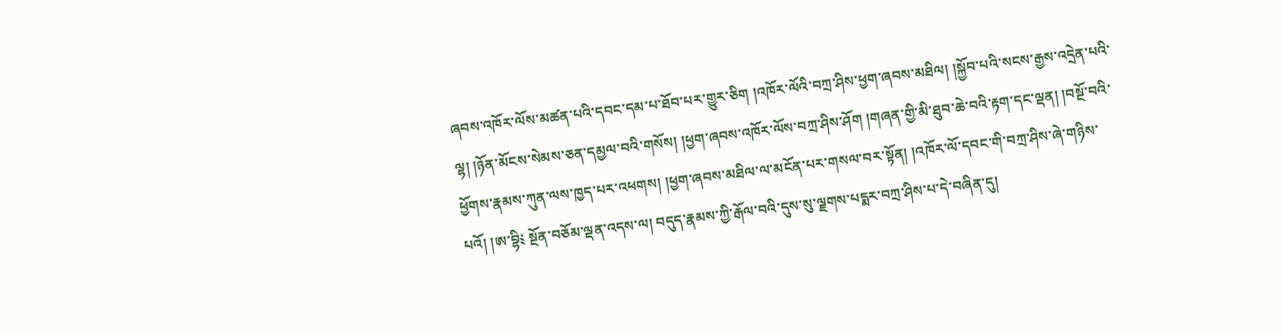ཞབས་འཁོར་ལོས་མཚན་པའི་དབང་དམ་པ་ཐོབ་པར་གྱུར་ཅིག །འཁོར་ལོའི་བཀྲ་ཤིས་ཕྱག་ཞབས་མཐིལ། །སྐྱོབ་པའི་སངས་རྒྱས་འདྲེན་པའི་ལྷ། །ཉོན་མོངས་སེམས་ཅན་དམྱལ་བའི་གསོས། །ཕྱག་ཞབས་འཁོར་ལོས་བཀྲ་ཤིས་ཤོག །གཞན་གྱི་མི་ཐུབ་ཆེ་བའི་རྟག་དང་ལྡན། །བསྔོ་བའི་ཕྱོགས་རྣམས་ཀུན་ལས་ཁྱད་པར་འཕགས། །ཕྱག་ཞབས་མཐིལ་ལ་མངོན་པར་གསལ་བར་སྟོན། །འཁོར་ལོ་དབང་གི་བཀྲ་ཤིས་ཞེ་གཉིས་པའོ། །ཨ་བྷི༴ སྔོན་བཅོམ་ལྡན་འདས་ལ། བདུད་རྣམས་ཀྱི་རྒོལ་བའི་དུས་སུ་ལྗགས་པདྨར་བཀྲ་ཤིས་པ་དེ་བཞིན་དུ།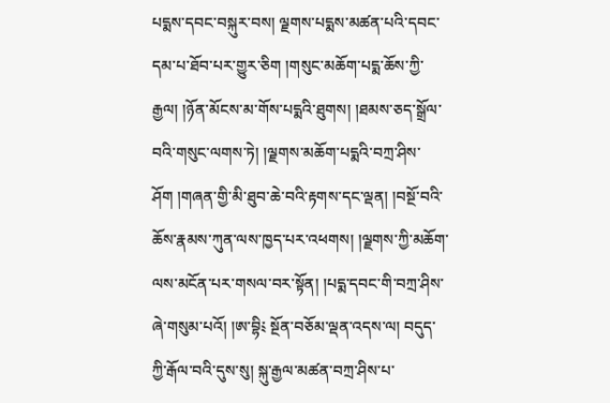པདྨས་དབང་བསྐུར་བས། ལྗགས་པདྨས་མཚན་པའི་དབང་དམ་པ་ཐོབ་པར་གྱུར་ཅིག །གསུང་མཆོག་པདྨ་ཆོས་ཀྱི་རྒྱལ། །ཉོན་མོངས་མ་གོས་པདྨའི་ཐུགས། །ཐམས་ཅད་སྒྲོལ་བའི་གསུང་ལགས་ཏེ། །ལྗགས་མཆོག་པདྨའི་བཀྲ་ཤིས་ཤོག །གཞན་གྱི་མི་ཐུབ་ཆེ་བའི་རྟགས་དང་ལྡན། །བསྔོ་བའི་ཆོས་རྣམས་ཀུན་ལས་ཁྱད་པར་འཕགས། །ལྗགས་ཀྱི་མཆོག་ལས་མངོན་པར་གསལ་བར་སྟོན། །པདྨ་དབང་གི་བཀྲ་ཤིས་ཞེ་གསུམ་པའོ། །ཨ་བྷི༴ སྔོན་བཅོམ་ལྡན་འདས་ལ། བདུད་ཀྱི་རྒོལ་བའི་དུས་སུ། སྐུ་རྒྱལ་མཚན་བཀྲ་ཤིས་པ་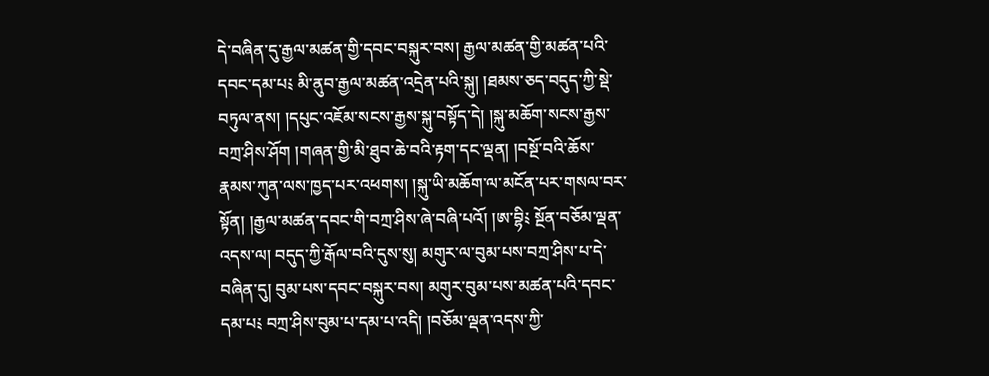དེ་བཞིན་དུ་རྒྱལ་མཚན་གྱི་དབང་བསྐུར་བས། རྒྱལ་མཚན་གྱི་མཚན་པའི་དབང་དམ་པ༴ མི་ནུབ་རྒྱལ་མཚན་འདྲེན་པའི་སྐུ། །ཐམས་ཅད་བདུད་ཀྱི་སྡེ་བཏུལ་ནས། །དཔུང་འཇོམ་སངས་རྒྱས་སྐུ་བསྟོད་དེ། །སྐུ་མཆོག་སངས་རྒྱས་བཀྲ་ཤིས་ཤོག །གཞན་གྱི་མི་ཐུབ་ཆེ་བའི་རྟག་དང་ལྡན། །བསྔོ་བའི་ཆོས་རྣམས་ཀུན་ལས་ཁྱད་པར་འཕགས། །སྐུ་ཡི་མཆོག་ལ་མངོན་པར་གསལ་བར་སྟོན། །རྒྱལ་མཚན་དབང་གི་བཀྲ་ཤིས་ཞེ་བཞི་པའོ། །ཨ་བྷི༴ སྔོན་བཅོམ་ལྡན་འདས་ལ། བདུད་ཀྱི་རྒོལ་བའི་དུས་སུ། མགུར་ལ་བུམ་པས་བཀྲ་ཤིས་པ་དེ་བཞིན་དུ། བུམ་པས་དབང་བསྐུར་བས། མགུར་བུམ་པས་མཚན་པའི་དབང་དམ་པ༴ བཀྲ་ཤིས་བུམ་པ་དམ་པ་འདི། །བཅོམ་ལྡན་འདས་ཀྱི་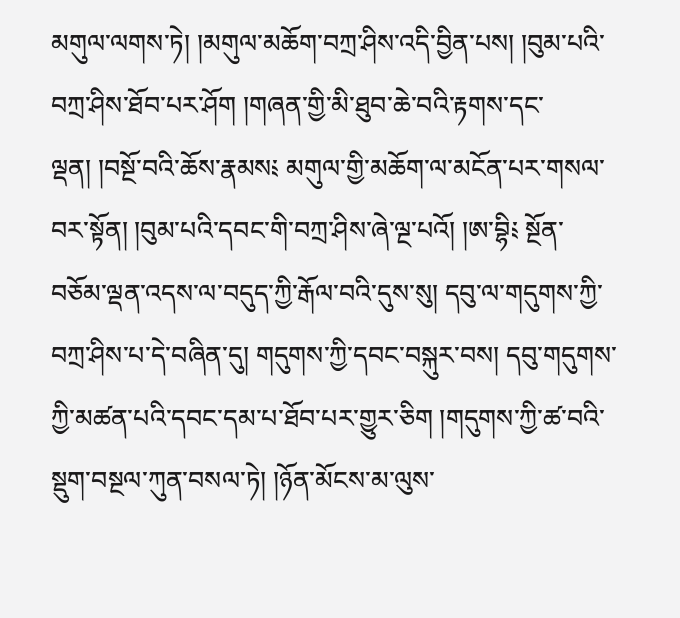མགུལ་ལགས་ཏེ། །མགུལ་མཆོག་བཀྲ་ཤིས་འདི་བྱིན་པས། །བུམ་པའི་བཀྲ་ཤིས་ཐོབ་པར་ཤོག །གཞན་གྱི་མི་ཐུབ་ཆེ་བའི་རྟགས་དང་ལྡན། །བསྔོ་བའི་ཆོས་རྣམས༴ མགུལ་གྱི་མཆོག་ལ་མངོན་པར་གསལ་བར་སྟོན། །བུམ་པའི་དབང་གི་བཀྲ་ཤིས་ཞེ་ལྔ་པའོ། །ཨ་བྷི༴ སྔོན་བཅོམ་ལྡན་འདས་ལ་བདུད་ཀྱི་རྒོལ་བའི་དུས་སུ། དབུ་ལ་གདུགས་ཀྱི་བཀྲ་ཤིས་པ་དེ་བཞིན་དུ། གདུགས་ཀྱི་དབང་བསྐུར་བས། དབུ་གདུགས་ཀྱི་མཚན་པའི་དབང་དམ་པ་ཐོབ་པར་གྱུར་ཅིག །གདུགས་ཀྱི་ཚ་བའི་སྡུག་བསྔལ་ཀུན་བསལ་ཏེ། །ཉོན་མོངས་མ་ལུས་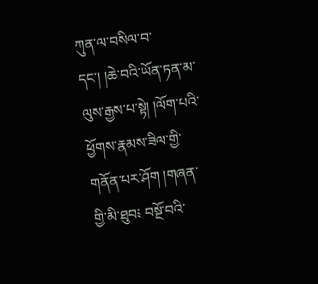ཀུན་ལ་བསིལ་བ་དང་། །ཆེ་བའི་ཡོན་ཏན་མ་ལུས་རྒྱས་པ་སྟེ། །ལོག་པའི་ཕྱོགས་རྣམས་ཟིལ་གྱི་གནོན་པར་ཤོག །གཞན་གྱི་མི་ཐུབ༴ བསྔོ་བའི་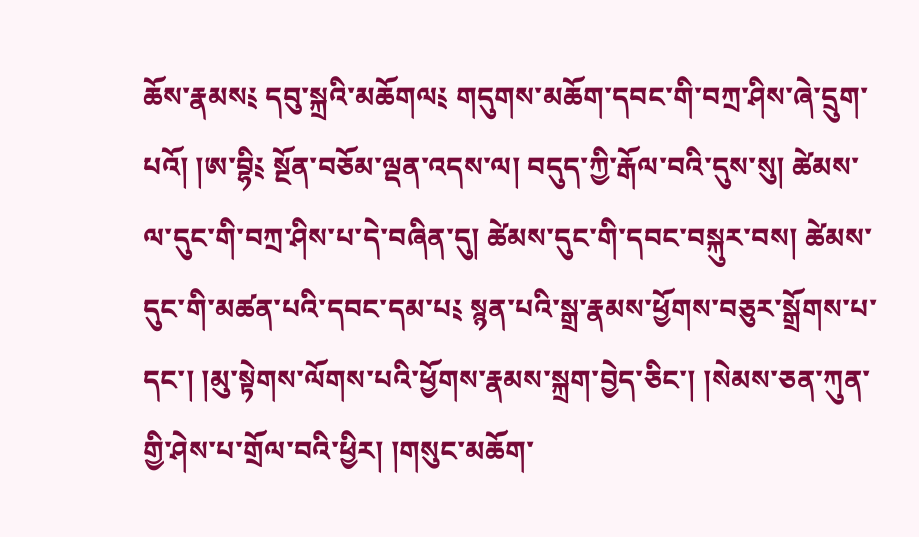ཆོས་རྣམས༴ དབུ་སྐྲའི་མཆོགལ༴ གདུགས་མཆོག་དབང་གི་བཀྲ་ཤིས་ཞེ་དྲུག་པའོ། །ཨ་བྷི༴ སྔོན་བཅོམ་ལྡན་འདས་ལ། བདུད་ཀྱི་རྒོལ་བའི་དུས་སུ། ཚེམས་ལ་དུང་གི་བཀྲ་ཤིས་པ་དེ་བཞིན་དུ། ཚེམས་དུང་གི་དབང་བསྐུར་བས། ཚེམས་དུང་གི་མཚན་པའི་དབང་དམ་པ༴ སྙན་པའི་སྒྲ་རྣམས་ཕྱོགས་བཅུར་སྒྲོགས་པ་དང་། །མུ་སྟེགས་ལོགས་པའི་ཕྱོགས་རྣམས་སྐྲག་བྱེད་ཅིང་། །སེམས་ཅན་ཀུན་གྱི་ཤེས་པ་གྲོལ་བའི་ཕྱིར། །གསུང་མཆོག་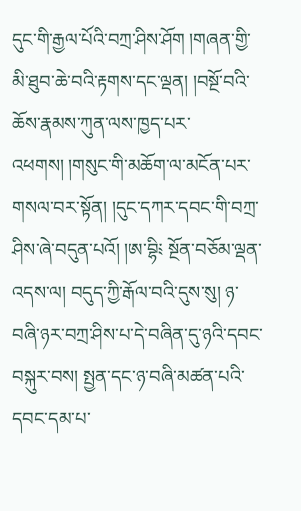དུང་གི་རྒྱལ་པོའི་བཀྲ་ཤིས་ཤོག །གཞན་གྱི་མི་ཐུབ་ཆེ་བའི་རྟགས་དང་ལྡན། །བསྔོ་བའི་ཆོས་རྣམས་ཀུན་ལས་ཁྱད་པར་འཕགས། །གསུང་གི་མཆོག་ལ་མངོན་པར་གསལ་བར་སྟོན། །དུང་དཀར་དབང་གི་བཀྲ་ཤིས་ཞེ་བདུན་པའོ། །ཨ་བྷི༴ སྔོན་བཅོམ་ལྡན་འདས་ལ། བདུད་ཀྱི་རྒོལ་བའི་དུས་སུ། ཉ་བཞི་ཉར་བཀྲ་ཤིས་པ་དེ་བཞིན་དུ་ཉའི་དབང་བསྐུར་བས། སྤྱན་དང་ཉ་བཞི་མཚན་པའི་དབང་དམ་པ་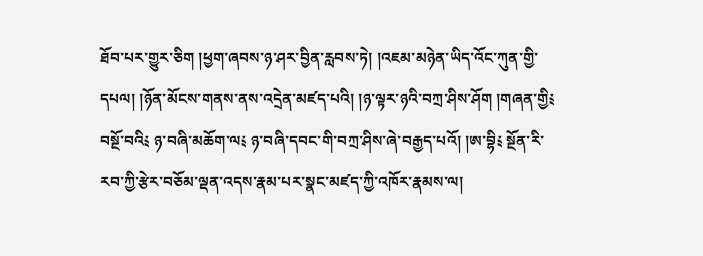ཐོབ་པར་གྱུར་ཅིག །ཕྱག་ཞབས་ཉ་ཤར་བྱིན་རླབས་ཏེ། །འཇམ་མཉེན་ཡིད་འོང་ཀུན་གྱི་དཔལ། །ཉོན་མོངས་གནས་ནས་འདྲེན་མཛད་པའི། །ཉ་ལྟར་ཉའི་བཀྲ་ཤིས་ཤོག །གཞན་གྱི༴ བསྔོ་བའི༴ ཉ་བཞི་མཆོག་ལ༴ ཉ་བཞི་དབང་གི་བཀྲ་ཤིས་ཞེ་བརྒྱད་པའོ། །ཨ་བྷི༴ སྔོན་རི་རབ་ཀྱི་རྩེར་བཅོམ་ལྡན་འདས་རྣམ་པར་སྣང་མཛད་ཀྱི་འཁོར་རྣམས་ལ།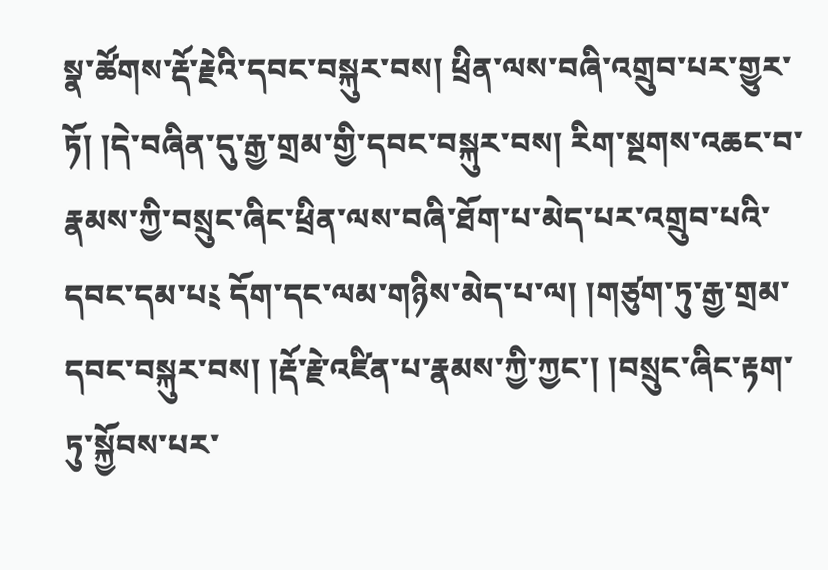སྣ་ཚོགས་རྡོ་རྗེའི་དབང་བསྐུར་བས། ཕྲིན་ལས་བཞི་འགྲུབ་པར་གྱུར་ཏོ། །དེ་བཞིན་དུ་རྒྱ་གྲམ་གྱི་དབང་བསྐུར་བས། རིག་སྔགས་འཆང་བ་རྣམས་ཀྱི་བསྲུང་ཞིང་ཕྲིན་ལས་བཞི་ཐོག་པ་མེད་པར་འགྲུབ་པའི་དབང་དམ་པ༴ དོག་དང་ལམ་གཉིས་མེད་པ་ལ། །གཙུག་ཏུ་རྒྱ་གྲམ་དབང་བསྐུར་བས། །རྡོ་རྗེ་འཛིན་པ་རྣམས་ཀྱི་ཀྱང་། །བསྲུང་ཞིང་རྟག་ཏུ་སྐྱོབས་པར་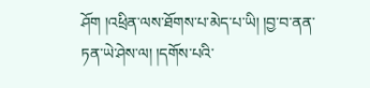ཤོག །འཕྲིན་ལས་ཐོགས་པ་མེད་པ་ཡི། །བྱ་བ་ནན་ཏན་ཡེ་ཤེས་ལ། །དགོས་པའི་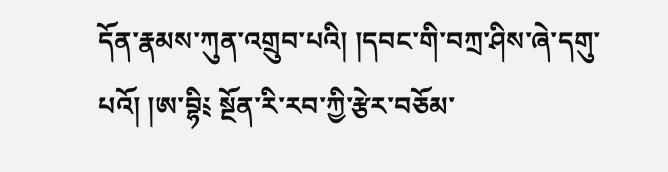དོན་རྣམས་ཀུན་འགྲུབ་པའི། །དབང་གི་བཀྲ་ཤིས་ཞེ་དགུ་པའོ། །ཨ་བྷི༴ སྔོན་རི་རབ་ཀྱི་རྩེར་བཅོམ་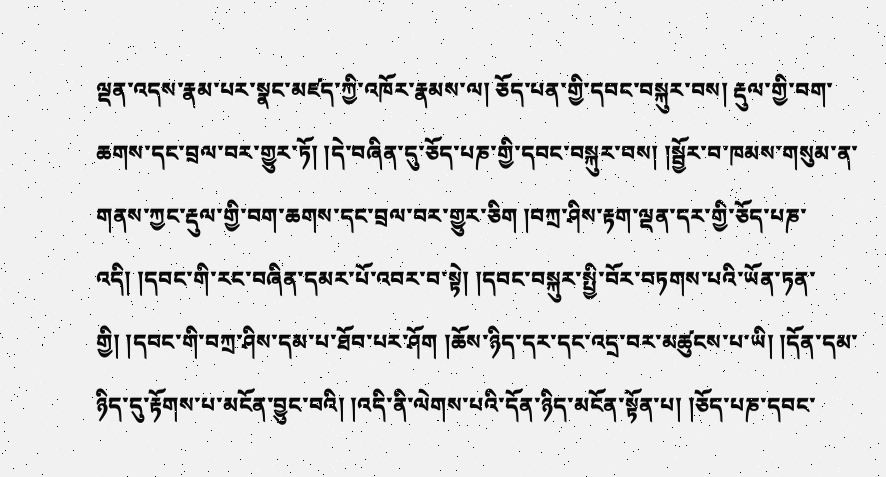ལྡན་འདས་རྣམ་པར་སྣང་མཛད་ཀྱི་འཁོར་རྣམས་ལ། ཅོད་པན་གྱི་དབང་བསྐུར་བས། རྡུལ་གྱི་བག་ཆགས་དང་བྲལ་བར་གྱུར་ཏོ། །དེ་བཞིན་དུ་ཅོད་པཎ་གྱི་དབང་བསྐུར་བས། །སྦྱོར་བ་ཁམས་གསུམ་ན་གནས་ཀྱང་རྡུལ་གྱི་བག་ཆགས་དང་བྲལ་བར་གྱུར་ཅིག །བཀྲ་ཤིས་རྟག་ལྡན་དར་གྱི་ཅོད་པཎ་འདི། །དབང་གི་རང་བཞིན་དམར་པོ་འབར་བ་སྟེ། །དབང་བསྐུར་སྤྱི་བོར་བཏགས་པའི་ཡོན་ཏན་གྱི། །དབང་གི་བཀྲ་ཤིས་དམ་པ་ཐོབ་པར་ཤོག །ཆོས་ཉིད་དར་དང་འདྲ་བར་མཚུངས་པ་ཡི། །དོན་དམ་ཉིད་དུ་རྟོགས་པ་མངོན་བྱུང་བའི། །འདི་ནི་ལེགས་པའི་དོན་ཉིད་མངོན་སྟོན་པ། །ཅོད་པཎ་དབང་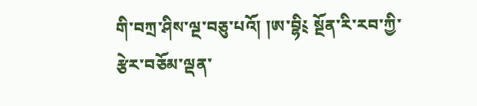གི་བཀྲ་ཤིས་ལྔ་བཅུ་པའོ། །ཨ་བྷི༴ སྔོན་རི་རབ་ཀྱི་རྩེར་བཅོམ་ལྡན་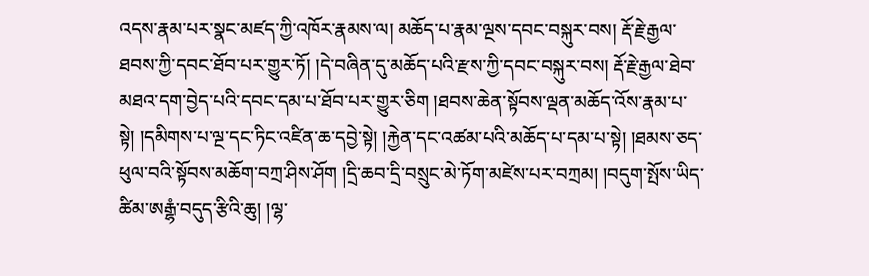འདས་རྣམ་པར་སྣང་མཛད་ཀྱི་འཁོར་རྣམས་ལ། མཆོད་པ་རྣམ་ལྔས་དབང་བསྐུར་བས། རྡོ་རྗེ་རྒྱལ་ཐབས་ཀྱི་དབང་ཐོབ་པར་གྱུར་ཏོ། །དེ་བཞིན་དུ་མཆོད་པའི་རྫས་ཀྱི་དབང་བསྐུར་བས། རྡོ་རྗེ་རྒྱལ་ཐེབ་མཐའ་དག་བྱེད་པའི་དབང་དམ་པ་ཐོབ་པར་གྱུར་ཅིག །ཐབས་ཆེན་སྟོབས་ལྡན་མཆོད་འོས་རྣམ་པ་སྟེ། །དམིགས་པ་ལྔ་དང་ཏིང་འཛིན་ཆ་དབྱེ་སྟེ། །རྐྱེན་དང་འཚམ་པའི་མཆོད་པ་དམ་པ་སྟེ། །ཐམས་ཅད་ཕུལ་བའི་སྟོབས་མཆོག་བཀྲ་ཤིས་ཤོག །དྲི་ཆབ་དྲི་བསྲུང་མེ་ཏོག་མཛེས་པར་བཀྲམ། །བདུག་སྤོས་ཡིད་ཚིམ་ཨརྒྷཾ་བདུད་རྩིའི་ཆུ། །ལྷ་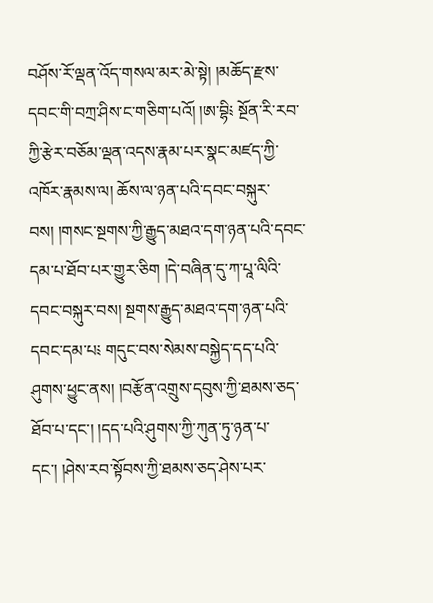བཤོས་རོ་ལྡན་འོད་གསལ་མར་མེ་སྟེ། །མཆོད་རྫས་དབང་གི་བཀྲ་ཤིས་ང་གཅིག་པའོ། །ཨ་བྷི༴ སྔོན་རི་རབ་ཀྱི་རྩེར་བཅོམ་ལྡན་འདས་རྣམ་པར་སྣང་མཛད་ཀྱི་འཁོར་རྣམས་ལ། ཆོས་ལ་ཉན་པའི་དབང་བསྐུར་བས། །གསང་སྔགས་ཀྱི་རྒྱུད་མཐའ་དག་ཉན་པའི་དབང་དམ་པ་ཐོབ་པར་གྱུར་ཅིག །དེ་བཞིན་དུ་ཀ་པཱ་ལིའི་དབང་བསྐུར་བས། སྔགས་རྒྱུད་མཐའ་དག་ཉན་པའི་དབང་དམ་པ༴ གདུང་བས་སེམས་བསྐྱེད་དད་པའི་ཤུགས་ཕྱུང་ནས། །བརྩོན་འགྲུས་དབུས་ཀྱི་ཐམས་ཅད་ཐོབ་པ་དང་། །དད་པའི་ཤུགས་ཀྱི་ཀུན་ཏུ་ཉན་པ་དང་། །ཤེས་རབ་སྟོབས་ཀྱི་ཐམས་ཅད་ཤེས་པར་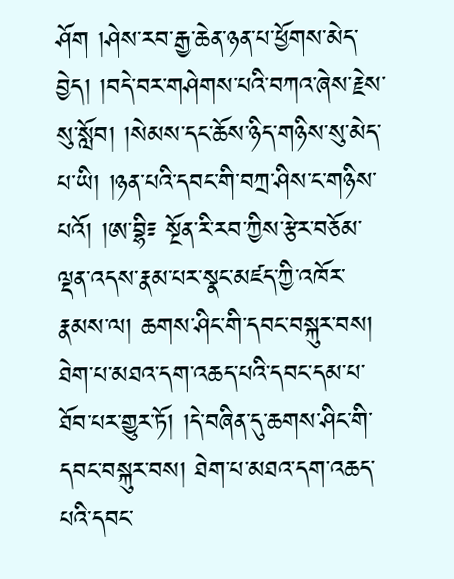ཤོག །ཤེས་རབ་རྒྱ་ཆེན་ཉན་པ་ཕྱོགས་མེད་བྱེད། །བདེ་བར་གཤེགས་པའི་བཀའ་ཞེས་རྗེས་སུ་སློབ། །སེམས་དང་ཆོས་ཉིད་གཉིས་སུ་མེད་པ་ཡི། །ཉན་པའི་དབང་གི་བཀྲ་ཤིས་ང་གཉིས་པའོ། །ཨ་བྷི༴ སྔོན་རི་རབ་ཀྱིས་རྩེར་བཅོམ་ལྡན་འདས་རྣམ་པར་སྣང་མཛད་ཀྱི་འཁོར་རྣམས་ལ། ཆགས་ཤིང་གི་དབང་བསྐུར་བས། ཐེག་པ་མཐའ་དག་འཆད་པའི་དབང་དམ་པ་ཐོབ་པར་གྱུར་ཏོ། །དེ་བཞིན་དུ་ཆགས་ཤིང་གི་དབང་བསྐུར་བས། ཐེག་པ་མཐའ་དག་འཆད་པའི་དབང་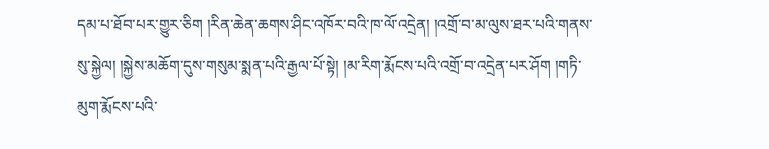དམ་པ་ཐོབ་པར་གྱུར་ཅིག །རིན་ཆེན་ཆགས་ཤིང་འཁོར་བའི་ཁ་ལོ་འདྲེན། །འགྲོ་བ་མ་ལུས་ཐར་པའི་གནས་སུ་སྐྱེལ། །སྐྱེས་མཆོག་དུས་གསུམ་སྨན་པའི་རྒྱལ་པོ་སྟེ། །མ་རིག་རྨོངས་པའི་འགྲོ་བ་འདྲེན་པར་ཤོག །གཏི་མུག་རྨོངས་པའི་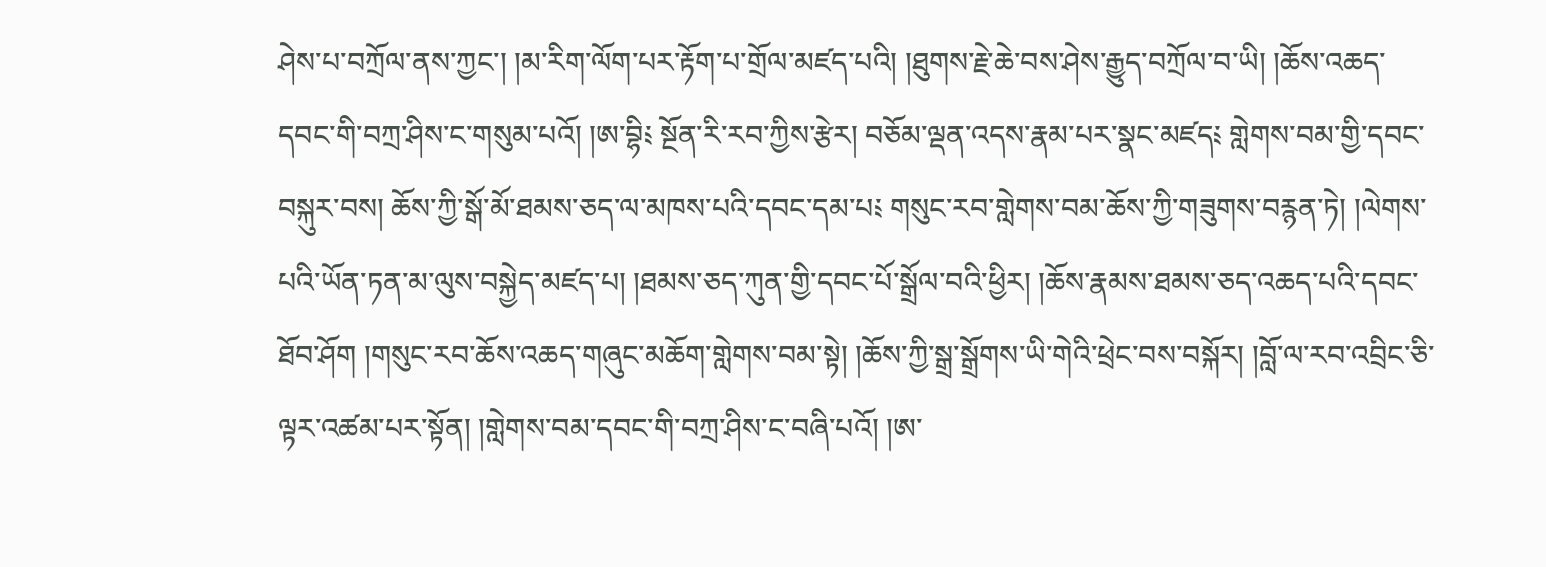ཤེས་པ་བཀྲོལ་ནས་ཀྱང་། །མ་རིག་ལོག་པར་རྟོག་པ་གྲོལ་མཛད་པའི། །ཐུགས་རྗེ་ཆེ་བས་ཤེས་རྒྱུད་བཀྲོལ་བ་ཡི། །ཆོས་འཆད་དབང་གི་བཀྲ་ཤིས་ང་གསུམ་པའོ། །ཨ་བྷི༴ སྔོན་རི་རབ་ཀྱིས་རྩེར། བཅོམ་ལྡན་འདས་རྣམ་པར་སྣང་མཛད༴ གླེགས་བམ་གྱི་དབང་བསྐུར་བས། ཆོས་ཀྱི་སྒོ་མོ་ཐམས་ཅད་ལ་མཁས་པའི་དབང་དམ་པ༴ གསུང་རབ་གླེགས་བམ་ཆོས་ཀྱི་གཟུགས་བརྙན་ཏེ། །ལེགས་པའི་ཡོན་ཏན་མ་ལུས་བསྐྱེད་མཛད་པ། །ཐམས་ཅད་ཀུན་གྱི་དབང་པོ་སྒྲོལ་བའི་ཕྱིར། །ཆོས་རྣམས་ཐམས་ཅད་འཆད་པའི་དབང་ཐོབ་ཤོག །གསུང་རབ་ཆོས་འཆད་གཞུང་མཆོག་གླེགས་བམ་སྟེ། །ཆོས་ཀྱི་སྒྲ་སྒྲོགས་ཡི་གེའི་ཕྲེང་བས་བསྐོར། །བློ་ལ་རབ་འབྲིང་ཅི་ལྟར་འཚམ་པར་སྟོན། །གླེགས་བམ་དབང་གི་བཀྲ་ཤིས་ང་བཞི་པའོ། །ཨ་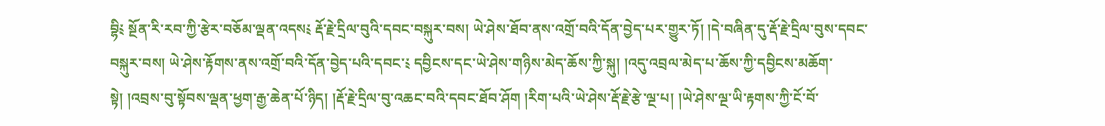བྷི༴ སྔོན་རི་རབ་ཀྱི་རྩེར་བཅོམ་ལྡན་འདས༴ རྡོ་རྗེ་དྲིལ་བུའི་དབང་བསྐུར་བས། ཡེ་ཤེས་ཐོབ་ནས་འགྲོ་བའི་དོན་བྱེད་པར་གྱུར་ཏོ། །དེ་བཞིན་དུ་རྡོ་རྗེ་དྲིལ་བུས་དབང་བསྐུར་བས། ཡེ་ཤེས་རྟོགས་ནས་འགྲོ་བའི་དོན་བྱེད་པའི་དབང་༴ དབྱིངས་དང་ཡེ་ཤེས་གཉིས་མེད་ཆོས་ཀྱི་སྐུ། །འདུ་འབྲལ་མེད་པ་ཆོས་ཀྱི་དབྱིངས་མཆོག་སྟེ། །འབྲས་བུ་སྟོབས་ལྡན་ཕྱག་རྒྱ་ཆེན་པོ་ཉིད། །རྡོ་རྗེ་དྲིལ་བུ་འཆང་བའི་དབང་ཐོབ་ཤོག །རིག་པའི་ཡེ་ཤེས་རྡོ་རྗེ་རྩེ་ལྔ་པ། །ཡེ་ཤེས་ལྔ་ཡི་རྟགས་ཀྱི་ངོ་བོ་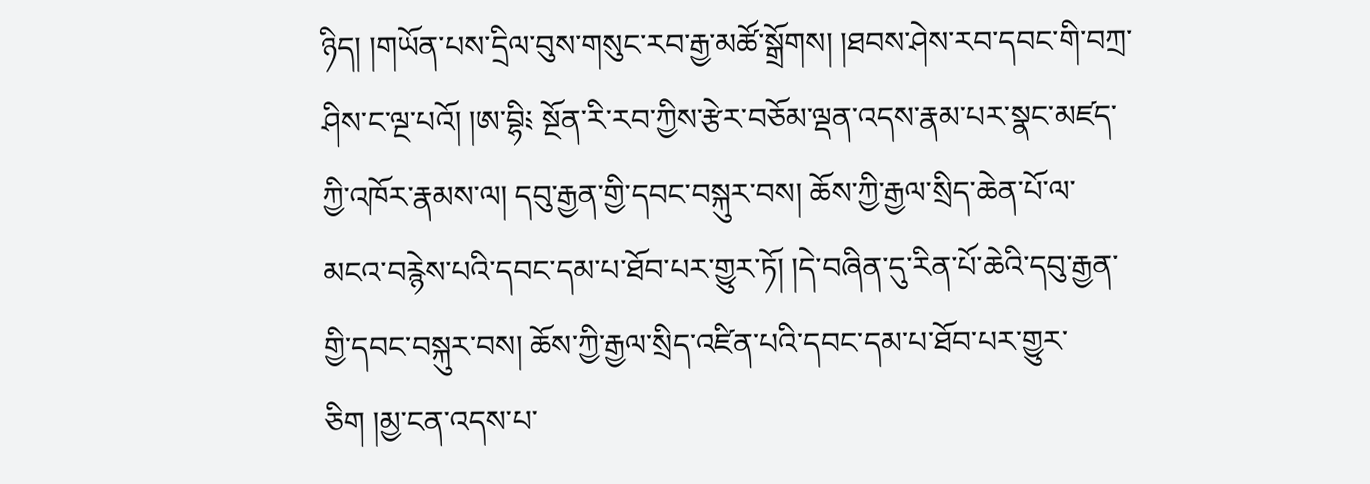ཉིད། །གཡོན་པས་དྲིལ་བུས་གསུང་རབ་རྒྱ་མཚོ་སྒྲོགས། །ཐབས་ཤེས་རབ་དབང་གི་བཀྲ་ཤིས་ང་ལྔ་པའོ། །ཨ་བྷི༴ སྔོན་རི་རབ་ཀྱིས་རྩེར་བཅོམ་ལྡན་འདས་རྣམ་པར་སྣང་མཛད་ཀྱི་འཁོར་རྣམས་ལ། དབུ་རྒྱན་གྱི་དབང་བསྐུར་བས། ཆོས་ཀྱི་རྒྱལ་སྲིད་ཆེན་པོ་ལ་མངའ་བརྙེས་པའི་དབང་དམ་པ་ཐོབ་པར་གྱུར་ཏོ། །དེ་བཞིན་དུ་རིན་པོ་ཆེའི་དབུ་རྒྱན་གྱི་དབང་བསྐུར་བས། ཆོས་ཀྱི་རྒྱལ་སྲིད་འཛིན་པའི་དབང་དམ་པ་ཐོབ་པར་གྱུར་ཅིག །མྱ་ངན་འདས་པ་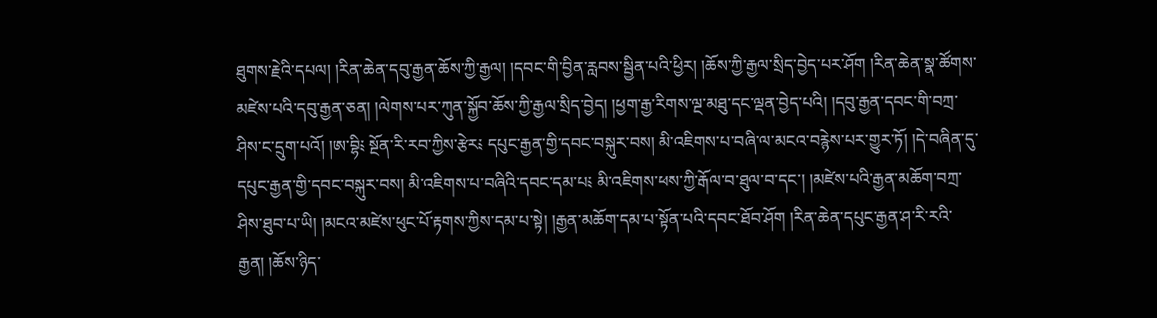ཐུགས་རྗེའི་དཔལ། །རིན་ཆེན་དབུ་རྒྱན་ཆོས་ཀྱི་རྒྱལ། །དབང་གི་བྱིན་རླབས་སྦྱིན་པའི་ཕྱིར། །ཆོས་ཀྱི་རྒྱལ་སྲིད་བྱེད་པར་ཤོག །རིན་ཆེན་སྣ་ཚོགས་མཛེས་པའི་དབུ་རྒྱན་ཅན། །ལེགས་པར་ཀུན་སྐྱོབ་ཆོས་ཀྱི་རྒྱལ་སྲིད་བྱེད། །ཕྱག་རྒྱ་རིགས་ལྔ་མཐུ་དང་ལྡན་བྱེད་པའི། །དབུ་རྒྱན་དབང་གི་བཀྲ་ཤིས་ང་དྲུག་པའོ། །ཨ་བྷི༴ སྔོན་རི་རབ་ཀྱིས་རྩེར༴ དཔུང་རྒྱན་གྱི་དབང་བསྐུར་བས། མི་འཇིགས་པ་བཞི་ལ་མངའ་བརྙེས་པར་གྱུར་ཏོ། །དེ་བཞིན་དུ་དཔུང་རྒྱན་གྱི་དབང་བསྐུར་བས། མི་འཇིགས་པ་བཞིའི་དབང་དམ་པ༴ མི་འཇིགས་ཕས་ཀྱི་རྒོལ་བ་ཐུལ་བ་དང་། །མཛེས་པའི་རྒྱན་མཆོག་བཀྲ་ཤིས་ཐུབ་པ་ཡི། །མངའ་མཛེས་ཕུང་པོ་རྟགས་ཀྱིས་དམ་པ་སྟེ། །རྒྱན་མཆོག་དམ་པ་སྟོན་པའི་དབང་ཐོབ་ཤོག །རིན་ཆེན་དཔུང་རྒྱན་ཤ་རི་རའི་རྒྱན། །ཆོས་ཉིད་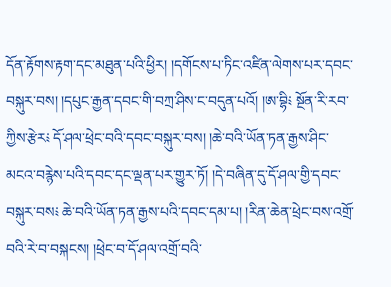དོན་རྟོགས་རྟག་དང་མཐུན་པའི་ཕྱིར། །དགོངས་པ་ཏིང་འཛིན་ལེགས་པར་དབང་བསྐུར་བས། །དཔུང་རྒྱན་དབང་གི་བཀྲ་ཤིས་ང་བདུན་པའོ། །ཨ་བྷི༴ སྔོན་རི་རབ་ཀྱིས་རྩེར༴ དོ་ཤལ་ཕྲེང་བའི་དབང་བསྐུར་བས། །ཆེ་བའི་ཡོན་ཏན་རྒྱས་ཤིང་མངའ་བརྙེས་པའི་དབང་དང་ལྡན་པར་གྱུར་ཏོ། །དེ་བཞིན་དུ་དོ་ཤལ་གྱི་དབང་བསྐུར་བས༴ ཆེ་བའི་ཡོན་ཏན་རྒྱས་པའི་དབང་དམ་པ། །རིན་ཆེན་ཕྲེང་བས་འགྲོ་བའི་རེ་བ་བསྐངས། །ཕྲེང་བ་དོ་ཤལ་འགྲོ་བའི་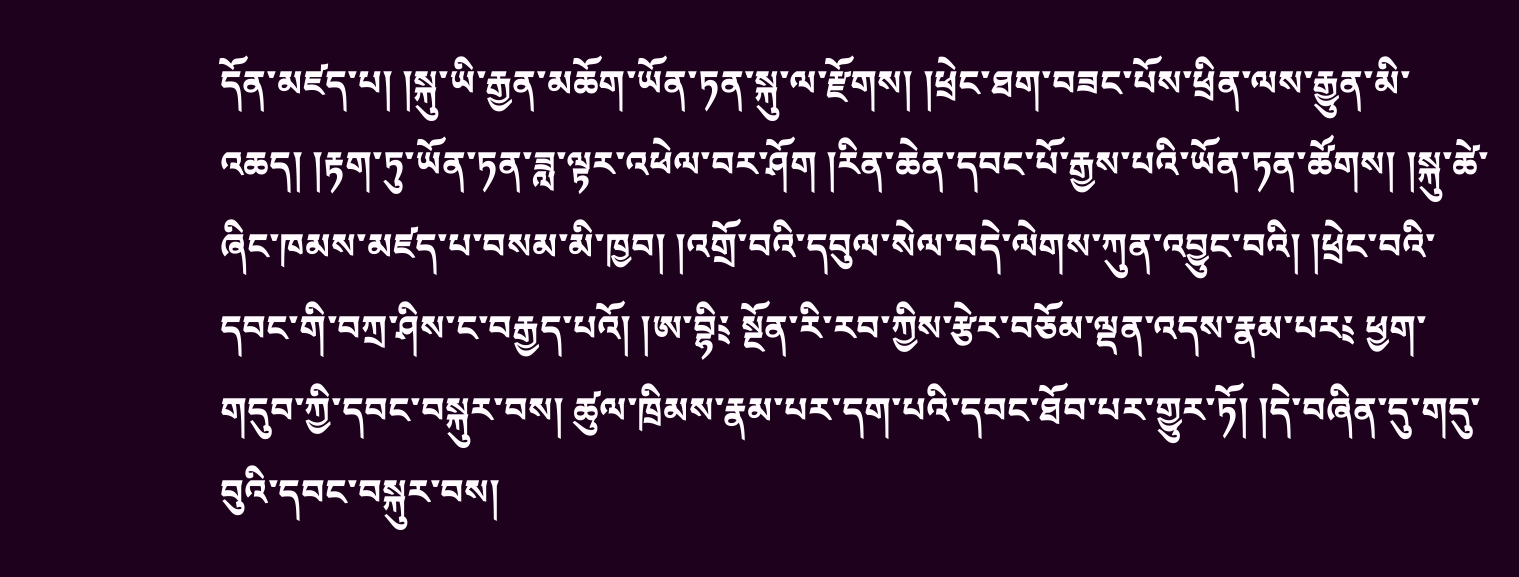དོན་མཛད་པ། །སྐུ་ཡི་རྒྱན་མཆོག་ཡོན་ཏན་སྐུ་ལ་རྫོགས། །ཕྲེང་ཐག་བཟང་པོས་ཕྲིན་ལས་རྒྱུན་མི་འཆད། །རྟག་ཏུ་ཡོན་ཏན་ཟླ་ལྟར་འཕེལ་བར་ཤོག །རིན་ཆེན་དབང་པོ་རྒྱས་པའི་ཡོན་ཏན་ཚོགས། །སྐུ་ཚེ་ཞིང་ཁམས་མཛད་པ་བསམ་མི་ཁྱབ། །འགྲོ་བའི་དབུལ་སེལ་བདེ་ལེགས་ཀུན་འབྱུང་བའི། །ཕྲེང་བའི་དབང་གི་བཀྲ་ཤིས་ང་བརྒྱད་པའོ། །ཨ་བྷི༴ སྔོན་རི་རབ་ཀྱིས་རྩེར་བཅོམ་ལྡན་འདས་རྣམ་པར༴ ཕྱག་གདུབ་ཀྱི་དབང་བསྐུར་བས། ཚུལ་ཁྲིམས་རྣམ་པར་དག་པའི་དབང་ཐོབ་པར་གྱུར་ཏོ། །དེ་བཞིན་དུ་གདུ་བུའི་དབང་བསྐུར་བས།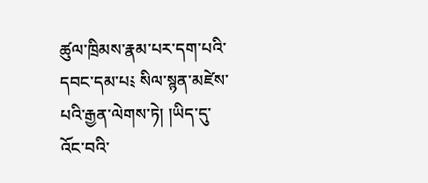ཚུལ་ཁྲིམས་རྣམ་པར་དག་པའི་དབང་དམ་པ༴ སིལ་སྙན་མཛེས་པའི་རྒྱན་ལེགས་ཏེ། །ཡིད་དུ་འོང་བའི་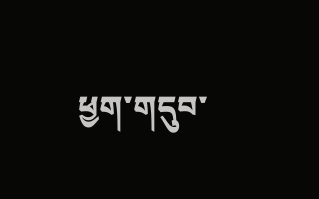ཕྱག་གདུབ་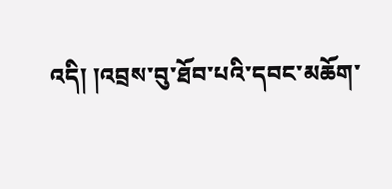འདི། །འབྲས་བུ་ཐོབ་པའི་དབང་མཆོག་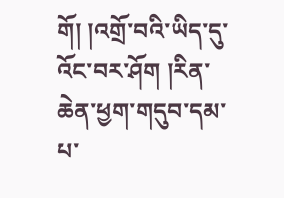གོ། །འགྲོ་བའི་ཡིད་དུ་འོང་བར་ཤོག །རིན་ཆེན་ཕྱག་གདུབ་དམ་པ་